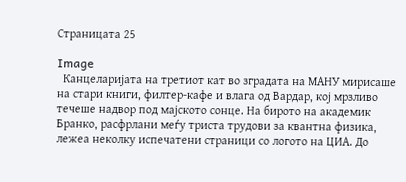Страницата 25

Image
  Канцеларијата на третиот кат во зградата на МАНУ мирисаше на стари книги, филтер-кафе и влага од Вардар, кој мрзливо течеше надвор под мајското сонце. На бирото на академик Бранко, расфрлани меѓу триста трудови за квантна физика, лежеа неколку испечатени страници со логото на ЦИА. До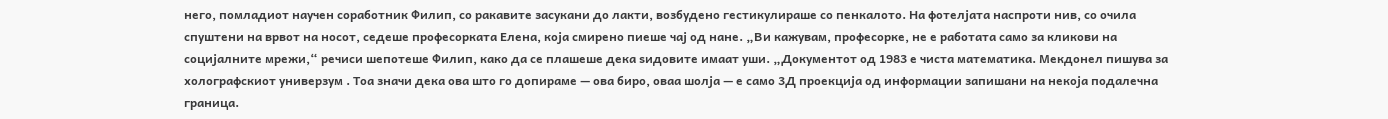него, помладиот научен соработник Филип, со ракавите засукани до лакти, возбудено гестикулираше со пенкалото. На фотелјата наспроти нив, со очила спуштени на врвот на носот, седеше професорката Елена, која смирено пиеше чај од нане. „Ви кажувам, професорке, не е работата само за кликови на социјалните мрежи,“ речиси шепотеше Филип, како да се плашеше дека ѕидовите имаат уши. „Документот од 1983 е чиста математика. Мекдонел пишува за холографскиот универзум . Тоа значи дека ова што го допираме — ова биро, оваа шолја — е само 3Д проекција од информации запишани на некоја подалечна граница.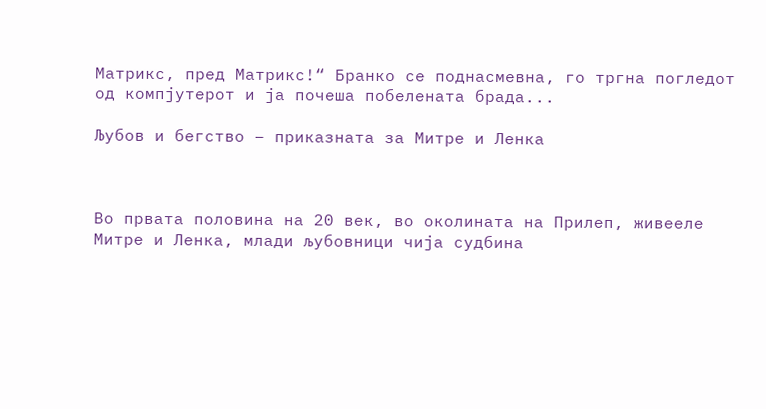Матрикс, пред Матрикс!“ Бранко се поднасмевна, го тргна погледот од компјутерот и ја почеша побелената брада...

Љубов и бегство – приказната за Митре и Ленка



Во првата половина на 20 век, во околината на Прилеп, живееле Митре и Ленка, млади љубовници чија судбина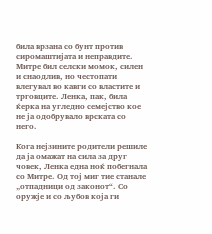била врзана со бунт против сиромаштијата и неправдите. Митре бил селски момок, силен и снаодлив, но честопати влегувал во кавги со властите и трговците. Ленка, пак, била ќерка на угледно семејство кое не ја одобрувало врската со него.

Кога нејзините родители решиле да ја омажат на сила за друг човек, Ленка една ноќ побегнала со Митре. Од тој миг тие станале „отпадници од законот“. Со оружје и со љубов која ги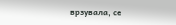врзувала, се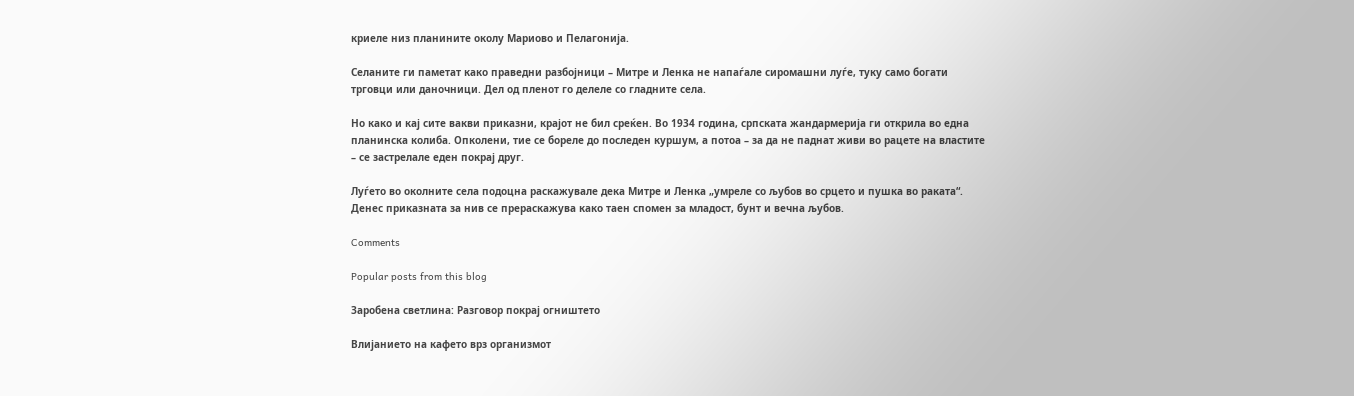криеле низ планините околу Мариово и Пелагонија.

Селаните ги паметат како праведни разбојници – Митре и Ленка не напаѓале сиромашни луѓе, туку само богати трговци или даночници. Дел од пленот го делеле со гладните села.

Но како и кај сите вакви приказни, крајот не бил среќен. Во 1934 година, српската жандармерија ги открила во една планинска колиба. Опколени, тие се бореле до последен куршум, а потоа – за да не паднат живи во рацете на властите – се застрелале еден покрај друг.

Луѓето во околните села подоцна раскажувале дека Митре и Ленка „умреле со љубов во срцето и пушка во раката“. Денес приказната за нив се прераскажува како таен спомен за младост, бунт и вечна љубов.

Comments

Popular posts from this blog

Заробена светлина: Разговор покрај огништето

Влијанието на кафето врз организмот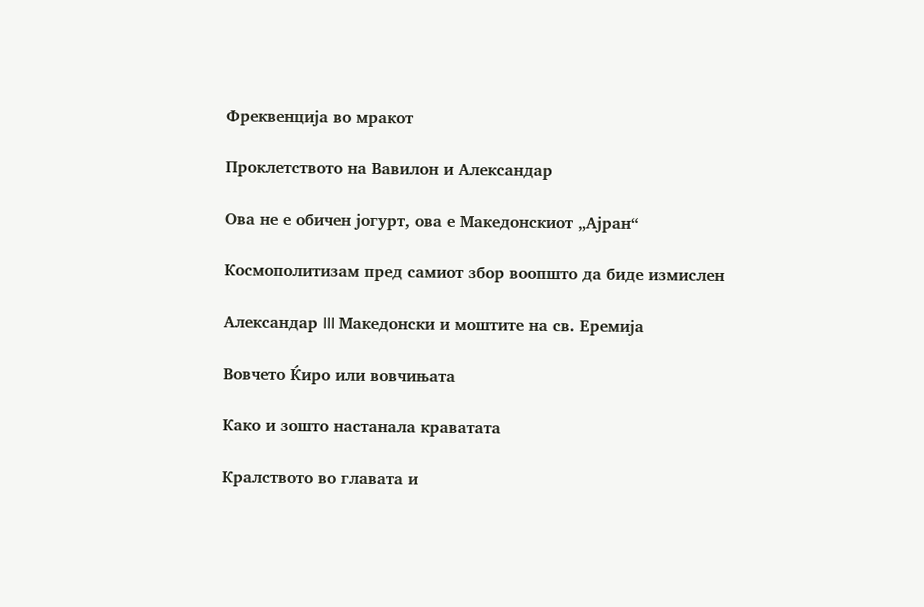Фреквенција во мракот

Проклетството на Вавилон и Александар

Ова не е обичен јогурт, ова е Македонскиот „Ајран“

Космополитизам пред самиот збор воопшто да биде измислен

Александар III Македонски и моштите на св. Еремија

Вовчето Ќиро или вовчињата

Како и зошто настанала краватата

Кралството во главата и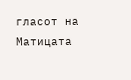гласот на Матицата